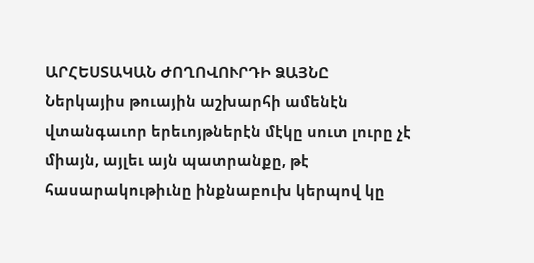ԱՐՀԵՍՏԱԿԱՆ ԺՈՂՈՎՈՒՐԴԻ ՁԱՅՆԸ
Ներկայիս թուային աշխարհի ամենէն վտանգաւոր երեւոյթներէն մէկը սուտ լուրը չէ միայն, այլեւ այն պատրանքը, թէ հասարակութիւնը ինքնաբուխ կերպով կը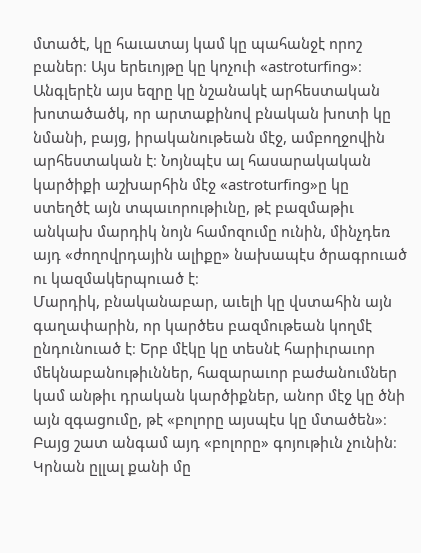մտածէ, կը հաւատայ կամ կը պահանջէ որոշ բաներ։ Այս երեւոյթը կը կոչուի «astroturfing»։ Անգլերէն այս եզրը կը նշանակէ արհեստական խոտածածկ, որ արտաքինով բնական խոտի կը նմանի, բայց, իրականութեան մէջ, ամբողջովին արհեստական է։ Նոյնպէս ալ հասարակական կարծիքի աշխարհին մէջ «astroturfing»ը կը ստեղծէ այն տպաւորութիւնը, թէ բազմաթիւ անկախ մարդիկ նոյն համոզումը ունին, մինչդեռ այդ «ժողովրդային ալիքը» նախապէս ծրագրուած ու կազմակերպուած է։
Մարդիկ, բնականաբար, աւելի կը վստահին այն գաղափարին, որ կարծես բազմութեան կողմէ ընդունուած է։ Երբ մէկը կը տեսնէ հարիւրաւոր մեկնաբանութիւններ, հազարաւոր բաժանումներ կամ անթիւ դրական կարծիքներ, անոր մէջ կը ծնի այն զգացումը, թէ «բոլորը այսպէս կը մտածեն»։ Բայց շատ անգամ այդ «բոլորը» գոյութիւն չունին։ Կրնան ըլլալ քանի մը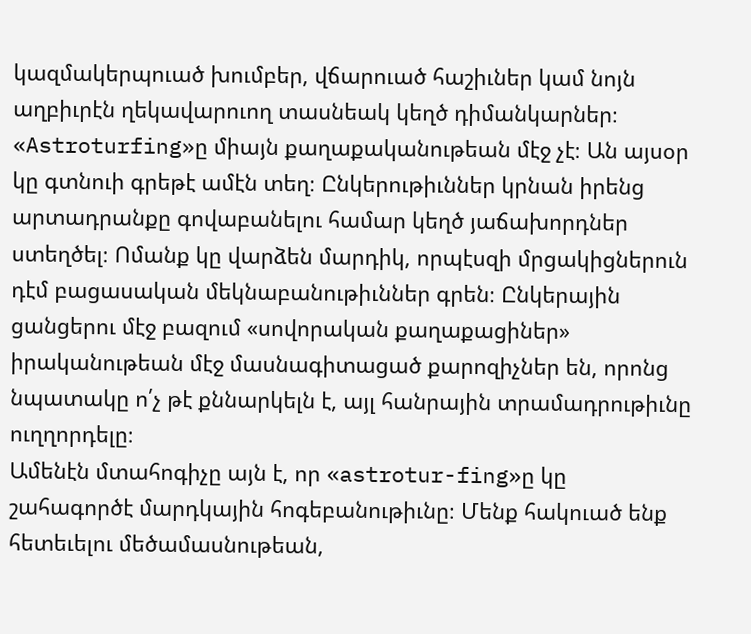կազմակերպուած խումբեր, վճարուած հաշիւներ կամ նոյն աղբիւրէն ղեկավարուող տասնեակ կեղծ դիմանկարներ։
«Astroturfing»ը միայն քաղաքականութեան մէջ չէ։ Ան այսօր կը գտնուի գրեթէ ամէն տեղ։ Ընկերութիւններ կրնան իրենց արտադրանքը գովաբանելու համար կեղծ յաճախորդներ ստեղծել։ Ոմանք կը վարձեն մարդիկ, որպէսզի մրցակիցներուն դէմ բացասական մեկնաբանութիւններ գրեն։ Ընկերային ցանցերու մէջ բազում «սովորական քաղաքացիներ» իրականութեան մէջ մասնագիտացած քարոզիչներ են, որոնց նպատակը ո՛չ թէ քննարկելն է, այլ հանրային տրամադրութիւնը ուղղորդելը։
Ամենէն մտահոգիչը այն է, որ «astrotur-fing»ը կը շահագործէ մարդկային հոգեբանութիւնը։ Մենք հակուած ենք հետեւելու մեծամասնութեան,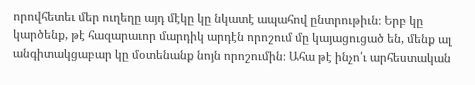որովհետեւ մեր ուղեղը այդ մէկը կը նկատէ ապահով ընտրութիւն։ Երբ կը կարծենք, թէ հազարաւոր մարդիկ արդէն որոշում մը կայացուցած են, մենք ալ անգիտակցաբար կը մօտենանք նոյն որոշումին։ Ահա թէ ինչո՛ւ արհեստական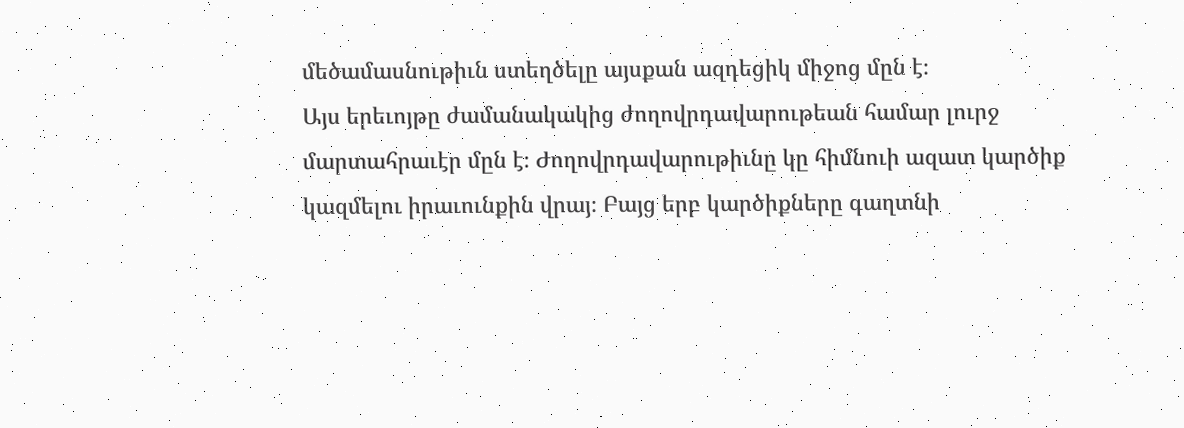մեծամասնութիւն ստեղծելը այսքան ազդեցիկ միջոց մըն է։
Այս երեւոյթը ժամանակակից ժողովրդավարութեան համար լուրջ մարտահրաւէր մըն է։ Ժողովրդավարութիւնը կը հիմնուի ազատ կարծիք կազմելու իրաւունքին վրայ։ Բայց երբ կարծիքները գաղտնի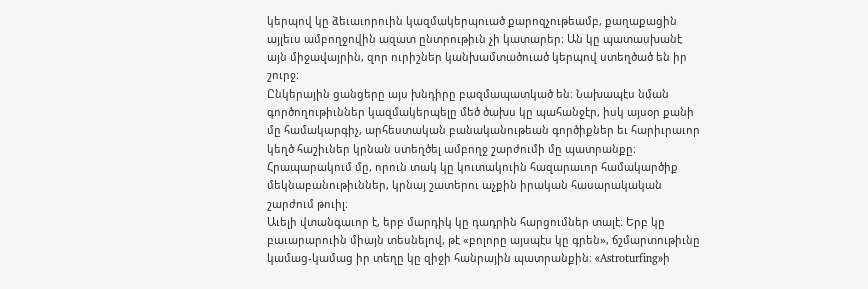կերպով կը ձեւաւորուին կազմակերպուած քարոզչութեամբ, քաղաքացին այլեւս ամբողջովին ազատ ընտրութիւն չի կատարեր։ Ան կը պատասխանէ այն միջավայրին, զոր ուրիշներ կանխամտածուած կերպով ստեղծած են իր շուրջ։
Ընկերային ցանցերը այս խնդիրը բազմապատկած են։ Նախապէս նման գործողութիւններ կազմակերպելը մեծ ծախս կը պահանջէր, իսկ այսօր քանի մը համակարգիչ, արհեստական բանականութեան գործիքներ եւ հարիւրաւոր կեղծ հաշիւներ կրնան ստեղծել ամբողջ շարժումի մը պատրանքը։ Հրապարակում մը, որուն տակ կը կուտակուին հազարաւոր համակարծիք մեկնաբանութիւններ, կրնայ շատերու աչքին իրական հասարակական շարժում թուիլ։
Աւելի վտանգաւոր է, երբ մարդիկ կը դադրին հարցումներ տալէ։ Երբ կը բաւարարուին միայն տեսնելով, թէ «բոլորը այսպէս կը գրեն», ճշմարտութիւնը կամաց-կամաց իր տեղը կը զիջի հանրային պատրանքին։ «Astroturfing»ի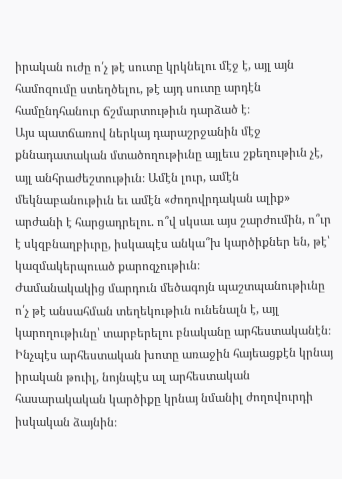իրական ուժը ո՛չ թէ սուտը կրկնելու մէջ է, այլ այն համոզումը ստեղծելու, թէ այդ սուտը արդէն համընդհանուր ճշմարտութիւն դարձած է։
Այս պատճառով ներկայ դարաշրջանին մէջ քննադատական մտածողութիւնը այլեւս շքեղութիւն չէ, այլ անհրաժեշտութիւն։ Ամէն լուր, ամէն մեկնաբանութիւն եւ ամէն «ժողովրդական ալիք» արժանի է հարցադրելու. ո՞վ սկսաւ այս շարժումին, ո՞ւր է սկզբնաղբիւրը, իսկապէս անկա՞խ կարծիքներ են, թէ՝ կազմակերպուած քարոզչութիւն։
Ժամանակակից մարդուն մեծագոյն պաշտպանութիւնը ո՛չ թէ անսահման տեղեկութիւն ունենալն է, այլ կարողութիւնը՝ տարբերելու բնականը արհեստականէն։ Ինչպէս արհեստական խոտը առաջին հայեացքէն կրնայ իրական թուիլ, նոյնպէս ալ արհեստական հասարակական կարծիքը կրնայ նմանիլ ժողովուրդի իսկական ձայնին։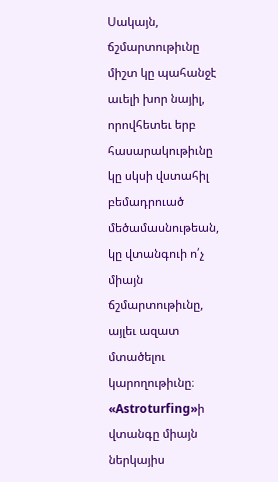Սակայն, ճշմարտութիւնը միշտ կը պահանջէ աւելի խոր նայիլ, որովհետեւ երբ հասարակութիւնը կը սկսի վստահիլ բեմադրուած մեծամասնութեան, կը վտանգուի ո՛չ միայն ճշմարտութիւնը, այլեւ ազատ մտածելու կարողութիւնը։
«Astroturfing»ի վտանգը միայն ներկայիս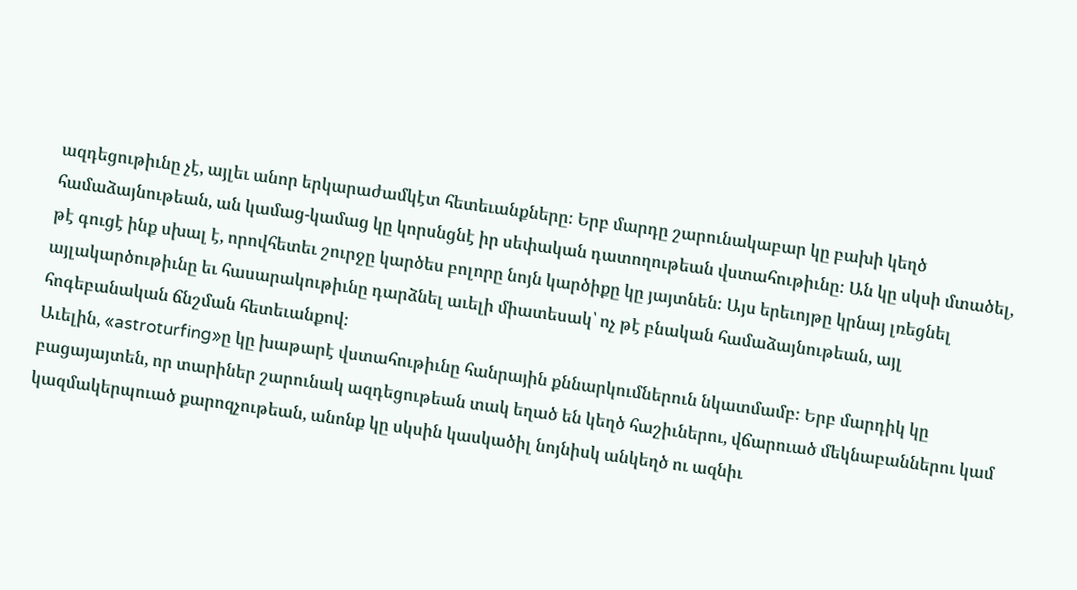ազդեցութիւնը չէ, այլեւ անոր երկարաժամկէտ հետեւանքները։ Երբ մարդը շարունակաբար կը բախի կեղծ համաձայնութեան, ան կամաց-կամաց կը կորսնցնէ իր սեփական դատողութեան վստահութիւնը։ Ան կը սկսի մտածել, թէ գուցէ ինք սխալ է, որովհետեւ շուրջը կարծես բոլորը նոյն կարծիքը կը յայտնեն։ Այս երեւոյթը կրնայ լռեցնել այլակարծութիւնը եւ հասարակութիւնը դարձնել աւելի միատեսակ՝ ոչ թէ բնական համաձայնութեան, այլ հոգեբանական ճնշման հետեւանքով։
Աւելին, «astroturfing»ը կը խաթարէ վստահութիւնը հանրային քննարկումներուն նկատմամբ։ Երբ մարդիկ կը բացայայտեն, որ տարիներ շարունակ ազդեցութեան տակ եղած են կեղծ հաշիւներու, վճարուած մեկնաբաններու կամ կազմակերպուած քարոզչութեան, անոնք կը սկսին կասկածիլ նոյնիսկ անկեղծ ու ազնիւ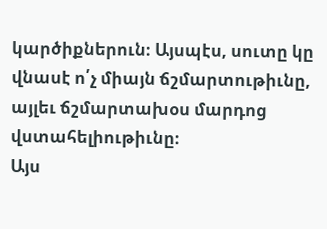կարծիքներուն։ Այսպէս, սուտը կը վնասէ ո՛չ միայն ճշմարտութիւնը, այլեւ ճշմարտախօս մարդոց վստահելիութիւնը։
Այս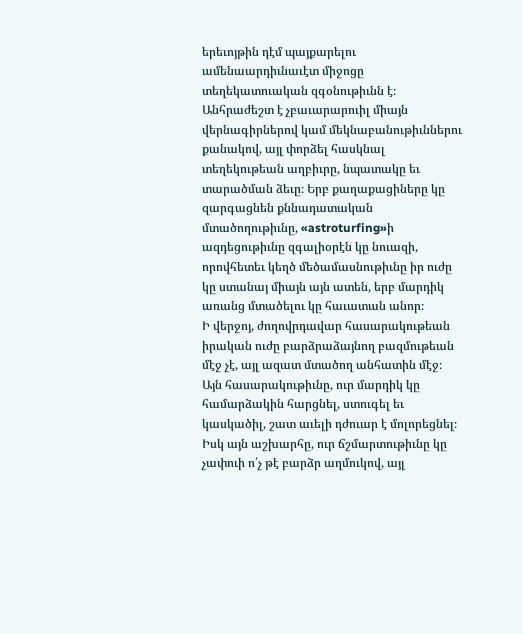երեւոյթին դէմ պայքարելու ամենաարդիւնաւէտ միջոցը տեղեկատուական զգօնութիւնն է։ Անհրաժեշտ է չբաւարարուիլ միայն վերնագիրներով կամ մեկնաբանութիւններու քանակով, այլ փորձել հասկնալ տեղեկութեան աղբիւրը, նպատակը եւ տարածման ձեւը։ Երբ քաղաքացիները կը զարգացնեն քննադատական մտածողութիւնը, «astroturfing»ի ազդեցութիւնը զգալիօրէն կը նուազի, որովհետեւ կեղծ մեծամասնութիւնը իր ուժը կը ստանայ միայն այն ատեն, երբ մարդիկ առանց մտածելու կը հաւատան անոր։
Ի վերջոյ, ժողովրդավար հասարակութեան իրական ուժը բարձրաձայնող բազմութեան մէջ չէ, այլ ազատ մտածող անհատին մէջ։ Այն հասարակութիւնը, ուր մարդիկ կը համարձակին հարցնել, ստուգել եւ կասկածիլ, շատ աւելի դժուար է մոլորեցնել։ Իսկ այն աշխարհը, ուր ճշմարտութիւնը կը չափուի ո՛չ թէ բարձր աղմուկով, այլ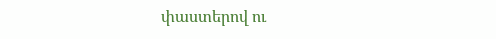փաստերով ու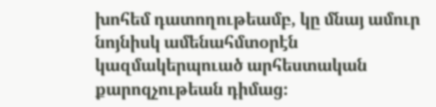խոհեմ դատողութեամբ, կը մնայ ամուր նոյնիսկ ամենահմտօրէն կազմակերպուած արհեստական քարոզչութեան դիմաց։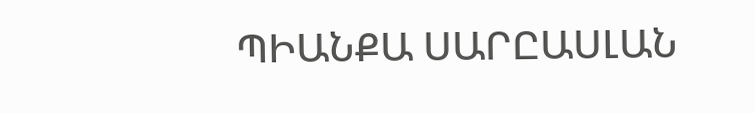ՊԻԱՆՔԱ ՍԱՐԸԱՍԼԱՆ